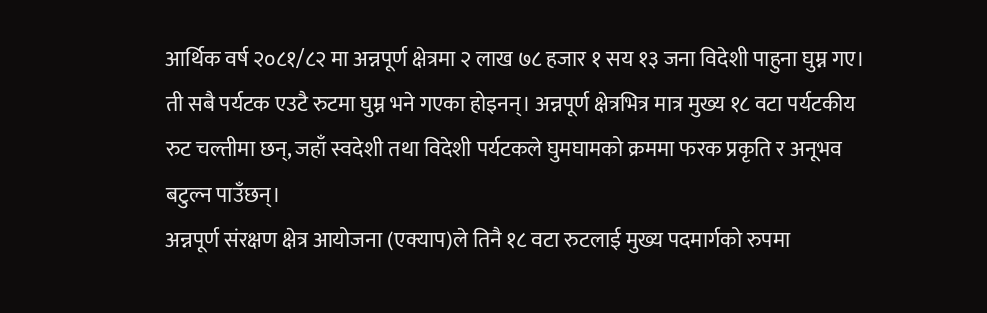आर्थिक वर्ष २०८१/८२ मा अन्नपूर्ण क्षेत्रमा २ लाख ७८ हजार १ सय १३ जना विदेशी पाहुना घुम्न गए। ती सबै पर्यटक एउटै रुटमा घुम्न भने गएका होइनन्। अन्नपूर्ण क्षेत्रभित्र मात्र मुख्य १८ वटा पर्यटकीय रुट चल्तीमा छन्, जहाँ स्वदेशी तथा विदेशी पर्यटकले घुमघामको क्रममा फरक प्रकृति र अनूभव बटुल्न पाउँछन्।
अन्नपूर्ण संरक्षण क्षेत्र आयोजना (एक्याप)ले तिनै १८ वटा रुटलाई मुख्य पदमार्गको रुपमा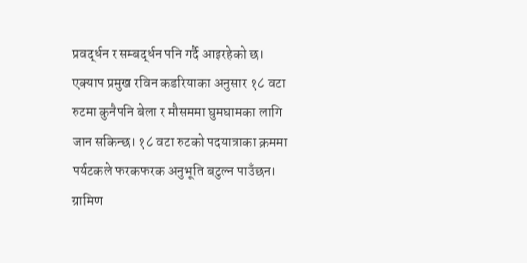प्रवर्द्धन र सम्बर्द्धन पनि गर्दै आइरहेको छ। एक्याप प्रमुख रविन कडरियाका अनुसार १८ वटा रुटमा कुनैपनि बेला र मौसममा घुमघामका लागि जान सकिन्छ। १८ वटा रुटको पदयात्राका क्रममा पर्यटकले फरकफरक अनुभूति बटुल्न पाउँछन। ग्रामिण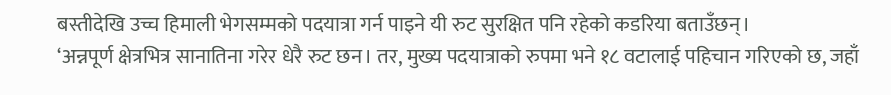बस्तीदेखि उच्च हिमाली भेगसम्मको पदयात्रा गर्न पाइने यी रुट सुरक्षित पनि रहेको कडरिया बताउँछन्।
‘अन्नपूर्ण क्षेत्रभित्र सानातिना गरेर धेरै रुट छन। तर, मुख्य पदयात्राको रुपमा भने १८ वटालाई पहिचान गरिएको छ, जहाँ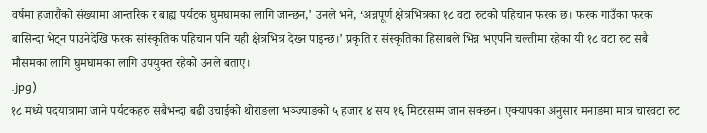वर्षमा हजारौंको संख्यामा आन्तरिक र बाह्य पर्यटक घुमघामका लागि जान्छन,’ उनले भने, ‘अन्नपूर्ण क्षेत्रभित्रका १८ वटा रुटको पहिचान फरक छ। फरक गाउँका फरक बासिन्दा भेट्न पाउनेदेखि फरक सांस्कृतिक पहिचान पनि यही क्षेत्रभित्र देख्न पाइन्छ।’ प्रकृति र संस्कृतिका हिसाबले भिन्न भएपनि चल्तीमा रहेका यी १८ वटा रुट सबै मौसमका लागि घुमघामका लागि उपयुक्त रहेको उनले बताए।
.jpg)
१८ मध्ये पदयात्रामा जाने पर्यटकहरु सबैभन्दा बढी उचाईको थोराङला भञ्ज्याङको ५ हजार ४ सय १६ मिटरसम्म जान सक्छन। एक्यापका अनुसार मनाङमा मात्र चारवटा रुट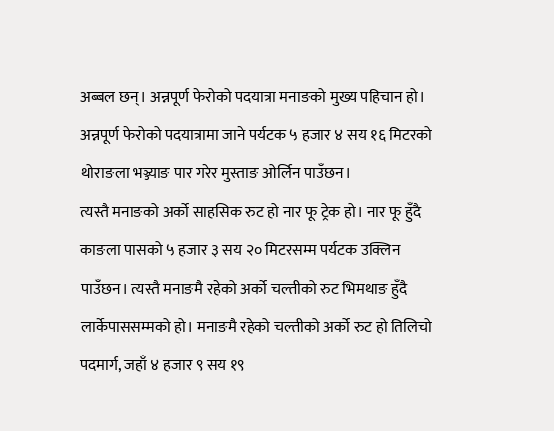अब्बल छन्। अन्नपूर्ण फेरोको पदयात्रा मनाङको मुख्य पहिचान हो। अन्नपूर्ण फेरोको पदयात्रामा जाने पर्यटक ५ हजार ४ सय १६ मिटरको थोराङला भञ्ज्याङ पार गरेर मुस्ताङ ओर्लिन पाउँछन।
त्यस्तै मनाङको अर्को साहसिक रुट हो नार फू ट्रेक हो। नार फू हुँदै काङला पासको ५ हजार ३ सय २० मिटरसम्म पर्यटक उक्लिन पाउँछन। त्यस्तै मनाङमै रहेको अर्को चल्तीको रुट भिमथाङ हुँदै लार्केपाससम्मको हो। मनाङमै रहेको चल्तीको अर्को रुट हो तिलिचो पदमार्ग, जहाँ ४ हजार ९ सय १९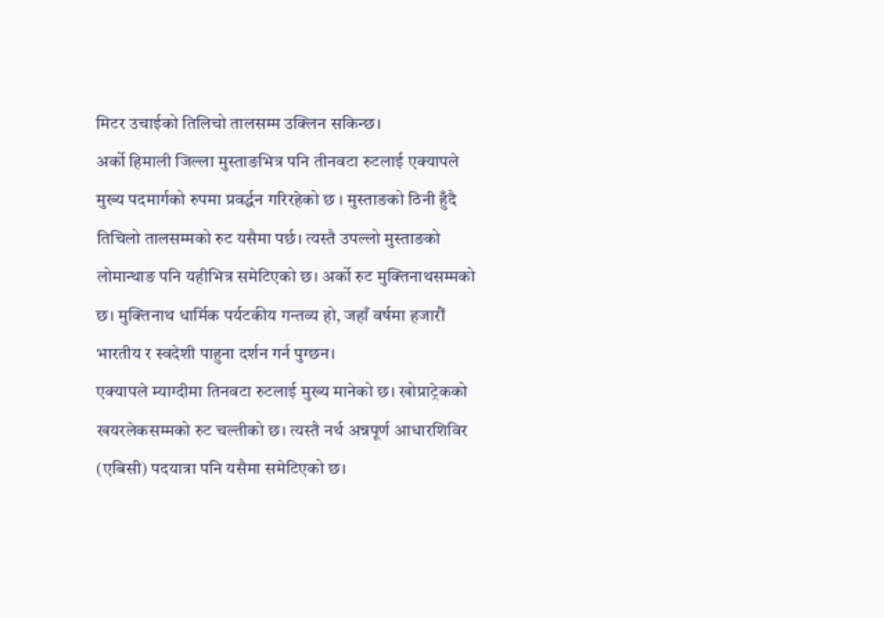मिटर उचाईको तिलिचो तालसम्म उक्लिन सकिन्छ।
अर्को हिमाली जिल्ला मुस्ताङभित्र पनि तीनवटा रुटलाई एक्यापले मुख्य पदमार्गको रुपमा प्रवर्द्धन गरिरहेको छ । मुस्ताङको ठिनी हुँदै तिचिलो तालसम्मको रुट यसैमा पर्छ। त्यस्तै उपल्लो मुस्ताङको लोमान्थाङ पनि यहीभित्र समेटिएको छ। अर्को रुट मुक्तिनाथसम्मको छ। मुक्तिनाथ धार्मिक पर्यटकीय गन्तव्य हो, जहाँ वर्षमा हजारौं भारतीय र स्वदेशी पाहुना दर्शन गर्न पुग्छन।
एक्यापले म्याग्दीमा तिनवटा रुटलाई मुख्य मानेको छ। खोप्राट्रेकको खयरलेकसम्मको रुट चल्तीको छ। त्यस्तै नर्थ अन्नपूर्ण आधारशिविर (एबिसी) पदयात्रा पनि यसैमा समेटिएको छ।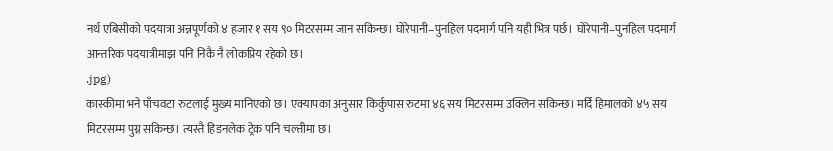नर्थ एबिसीको पदयात्रा अन्नपूर्णको ४ हजार १ सय ९० मिटरसम्म जान सकिन्छ। घोरेपानी–पुनहिल पदमार्ग पनि यही भित्र पर्छ। घोरेपानी–पुनहिल पदमार्ग आन्तरिक पदयात्रीमाझ पनि निकै नै लोकप्रिय रहेको छ।
.jpg)
कास्कीमा भने पाँचवटा रुटलाई मुख्य मानिएको छ। एक्यापका अनुसार किर्कुपास रुटमा ४६ सय मिटरसम्म उक्लिन सकिन्छ। मर्दि हिमालको ४५ सय मिटरसम्म पुग्न सकिन्छ। त्यस्तै हिडनलेक ट्रेक पनि चल्तीमा छ।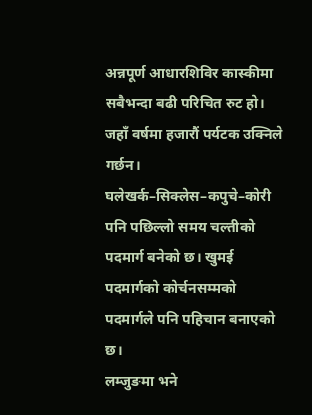अन्नपूर्ण आधारशिविर कास्कीमा सबैभन्दा बढी परिचित रुट हो। जहाँ वर्षमा हजारौं पर्यटक उक्निले गर्छन। घलेखर्क–सिक्लेस–कपुचे–कोरी पनि पछिल्लो समय चल्तीको पदमार्ग बनेको छ। खुमई पदमार्गको कोर्चनसम्मको पदमार्गले पनि पहिचान बनाएको छ।
लम्जुङमा भने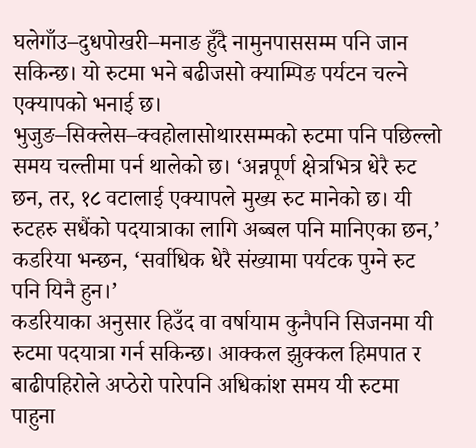घलेगाँउ–दुधपोखरी–मनाङ हुँदै नामुनपाससम्म पनि जान सकिन्छ। यो रुटमा भने बढीजसो क्याम्पिङ पर्यटन चल्ने एक्यापको भनाई छ। भुजुङ–सिक्लेस–क्वहोलासोथारसम्मको रुटमा पनि पछिल्लो समय चल्तीमा पर्न थालेको छ। ‘अन्नपूर्ण क्षेत्रभित्र धेरै रुट छन, तर, १८ वटालाई एक्यापले मुख्य रुट मानेको छ। यी रुटहरु सधैंको पदयात्राका लागि अब्बल पनि मानिएका छन,’ कडरिया भन्छन, ‘सर्वाधिक धेरै संख्यामा पर्यटक पुग्ने रुट पनि यिनै हुन।’
कडरियाका अनुसार हिउँद वा वर्षायाम कुनैपनि सिजनमा यी रुटमा पदयात्रा गर्न सकिन्छ। आक्कल झुक्कल हिमपात र बाढीपहिरोले अप्ठेरो पारेपनि अधिकांश समय यी रुटमा पाहुना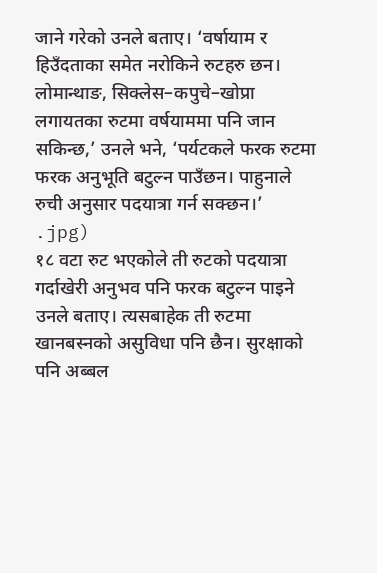जाने गरेको उनले बताए। ‘वर्षायाम र हिउँदताका समेत नरोकिने रुटहरु छन। लोमान्थाङ, सिक्लेस–कपुचे–खोप्रा लगायतका रुटमा वर्षयाममा पनि जान सकिन्छ,’ उनले भने, ‘पर्यटकले फरक रुटमा फरक अनुभूति बटुल्न पाउँछन। पाहुनाले रुची अनुसार पदयात्रा गर्न सक्छन।’
.jpg)
१८ वटा रुट भएकोले ती रुटको पदयात्रा गर्दाखेरी अनुभव पनि फरक बटुल्न पाइने उनले बताए। त्यसबाहेक ती रुटमा खानबस्नको असुविधा पनि छैन। सुरक्षाको पनि अब्बल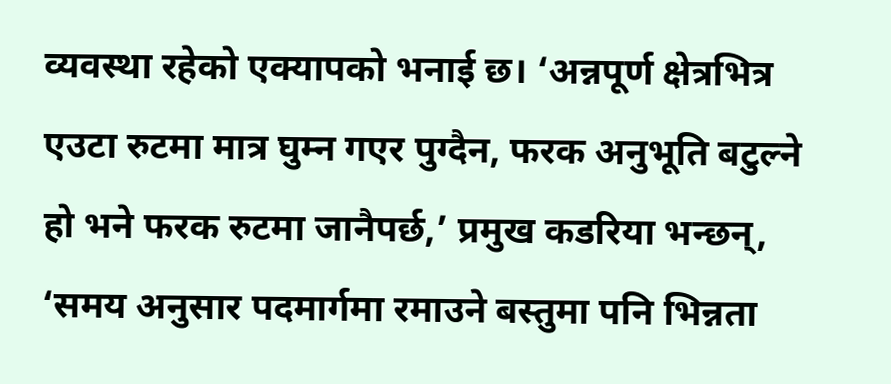व्यवस्था रहेको एक्यापको भनाई छ। ‘अन्नपूर्ण क्षेत्रभित्र एउटा रुटमा मात्र घुम्न गएर पुग्दैन, फरक अनुभूति बटुल्ने हो भने फरक रुटमा जानैपर्छ,’ प्रमुख कडरिया भन्छन्, ‘समय अनुसार पदमार्गमा रमाउने बस्तुमा पनि भिन्नता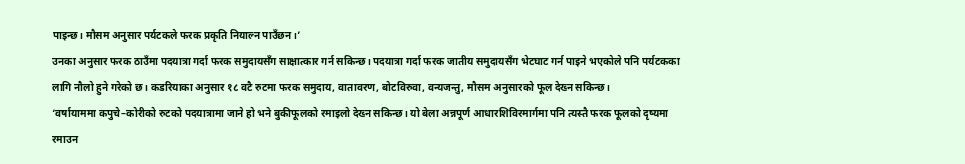पाइन्छ। मौसम अनुसार पर्यटकले फरक प्रकृति नियाल्न पाउँछन।’
उनका अनुसार फरक ठाउँमा पदयात्रा गर्दा फरक समुदायसँग साक्षात्कार गर्न सकिन्छ। पदयात्रा गर्दा फरक जातीय समुदायसँग भेटघाट गर्न पाइने भएकोले पनि पर्यटकका लागि नौलो हुने गरेको छ। कडरियाका अनुसार १८ वटै रुटमा फरक समुदाय, वातावरण, बोटविरुवा, वन्यजन्तु, मौसम अनुसारको फूल देख्न सकिन्छ।
‘वर्षायाममा कपुचे–कोरीको रुटको पदयात्रामा जाने हो भने बुकीफूलको रमाइलो देख्न सकिन्छ। यो बेला अन्नपूर्ण आधारशिविरमार्गमा पनि त्यस्तै फरक फूलको दृष्यमा रमाउन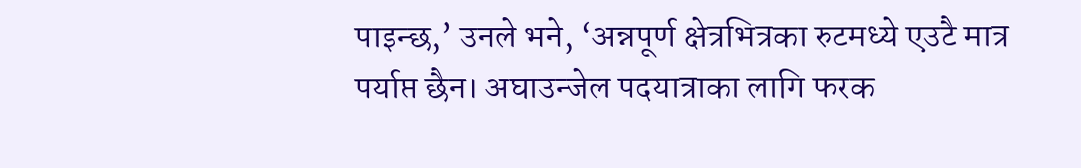पाइन्छ,’ उनले भने, ‘अन्नपूर्ण क्षेत्रभित्रका रुटमध्ये एउटै मात्र पर्याप्त छैन। अघाउन्जेल पदयात्राका लागि फरक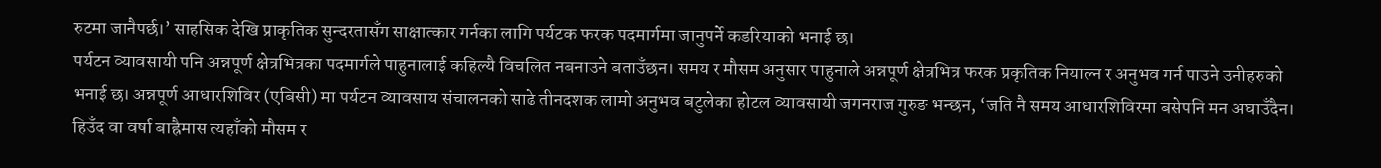रुटमा जानैपर्छ।’ साहसिक देखि प्राकृतिक सुन्दरतासँग साक्षात्कार गर्नका लागि पर्यटक फरक पदमार्गमा जानुपर्ने कडरियाको भनाई छ।
पर्यटन व्यावसायी पनि अन्नपूर्ण क्षेत्रभित्रका पदमार्गले पाहुनालाई कहिल्यै विचलित नबनाउने बताउँछन। समय र मौसम अनुसार पाहुनाले अन्नपूर्ण क्षेत्रभित्र फरक प्रकृतिक नियाल्न र अनुभव गर्न पाउने उनीहरुको भनाई छ। अन्नपूर्ण आधारशिविर (एबिसी) मा पर्यटन व्यावसाय संचालनको साढे तीनदशक लामो अनुभव बटुलेका होटल व्यावसायी जगनराज गुरुङ भन्छन, ‘जति नै समय आधारशिविरमा बसेपनि मन अघाउँदैन। हिउँद वा वर्षा बाह्रैमास त्यहाँको मौसम र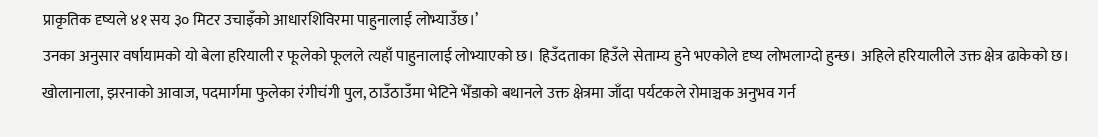प्राकृतिक दृष्यले ४१ सय ३० मिटर उचाइँको आधारशिविरमा पाहुनालाई लोभ्याउँछ।’
उनका अनुसार वर्षायामको यो बेला हरियाली र फूलेको फूलले त्यहाँ पाहुनालाई लोभ्याएको छ। हिउँदताका हिउँले सेताम्य हुने भएकोले दृष्य लोभलाग्दो हुन्छ। अहिले हरियालीले उक्त क्षेत्र ढाकेको छ। खोलानाला, झरनाको आवाज, पदमार्गमा फुलेका रंगीचंगी पुल, ठाउँठाउँमा भेटिने भेँडाको बथानले उक्त क्षेत्रमा जाँदा पर्यटकले रोमाञ्चक अनुभव गर्न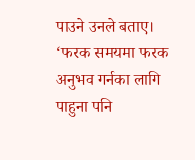पाउने उनले बताए। ‘फरक समयमा फरक अनुभव गर्नका लागि पाहुना पनि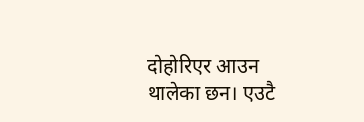दोहोरिएर आउन थालेका छन। एउटै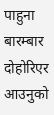पाहुना बारम्बार दोहोरिएर आउनुको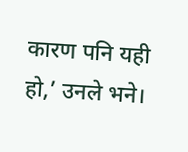कारण पनि यही हो,’ उनले भने।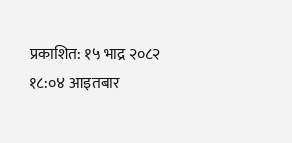प्रकाशित: १५ भाद्र २०८२ १८:०४ आइतबार